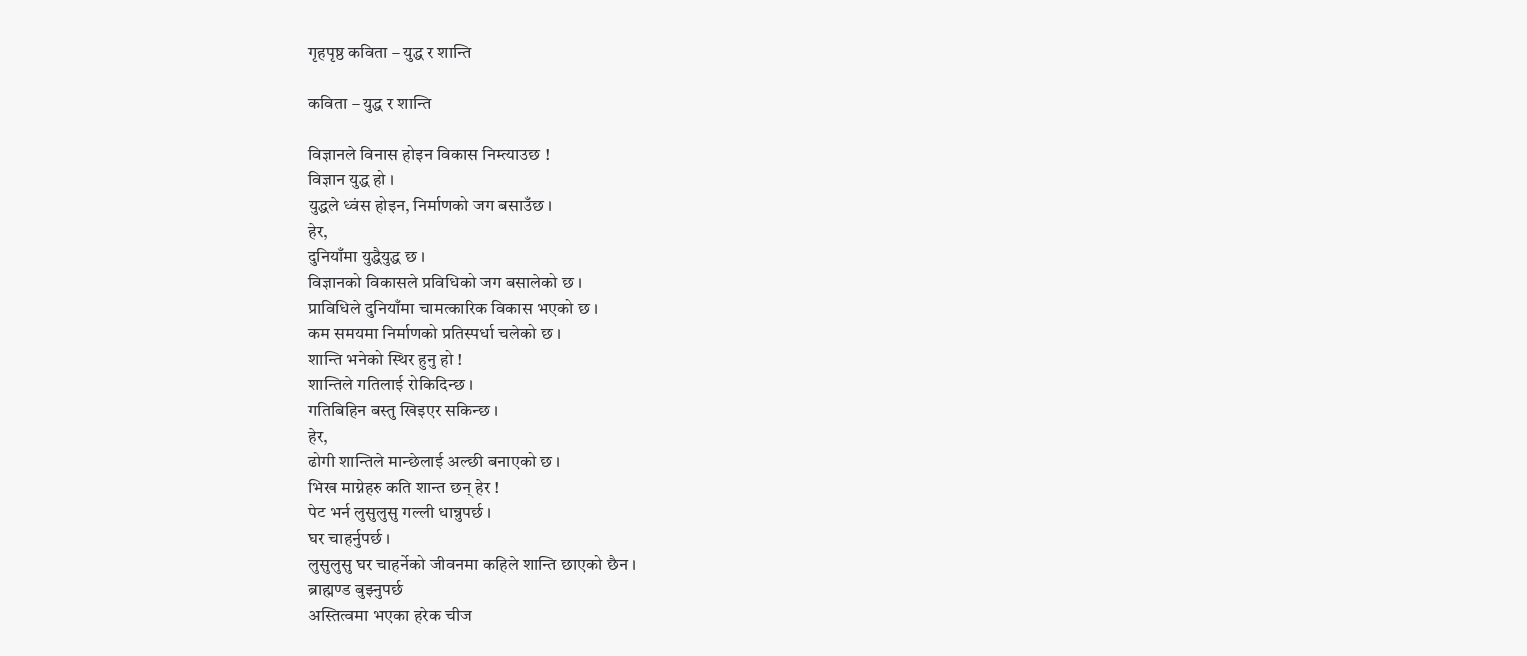गृहपृष्ठ कविता – युद्ध र शान्ति

कविता – युद्ध र शान्ति

विज्ञानले विनास होइन विकास निम्त्याउछ !
विज्ञान युद्ध हो ।
युद्धले ध्वंस होइन, निर्माणको जग बसाउँछ ।
हेर,
दुनियाँमा युद्धैयुद्ध छ ।
विज्ञानको विकासले प्रविधिको जग बसालेको छ ।
प्राविधिले दुनियाँमा चामत्कारिक विकास भएको छ ।
कम समयमा निर्माणको प्रतिस्पर्धा चलेको छ ।
शान्ति भनेको स्थिर हुनु हो !
शान्तिले गतिलाई रोकिदिन्छ ।
गतिबिहिन बस्तु खिइएर सकिन्छ ।
हेर,
ढोगी शान्तिले मान्छेलाई अल्छी बनाएको छ ।
भिख माग्नेहरु कति शान्त छन् हेर !
पेट भर्न लुसुलुसु गल्ली धान्नुपर्छ ।
घर चाहर्नुपर्छ ।
लुसुलुसु घर चाहर्नेको जीवनमा कहिले शान्ति छाएको छैन ।
ब्राह्मण्ड बुझ्नुपर्छ
अस्तित्वमा भएका हरेक चीज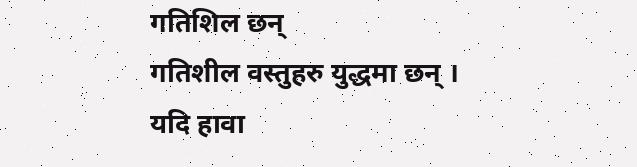गतिशिल छन्
गतिशील वस्तुहरु युद्धमा छन् ।
यदि हावा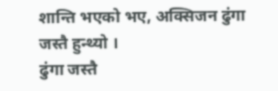शान्ति भएको भए, अक्सिजन ढुंगा जस्तै हुन्थ्यो ।
ढुंगा जस्तै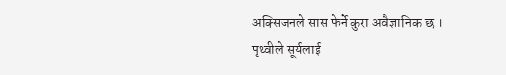अक्सिजनले सास फेर्ने कुरा अवैज्ञानिक छ ।
पृथ्वीले सूर्यलाई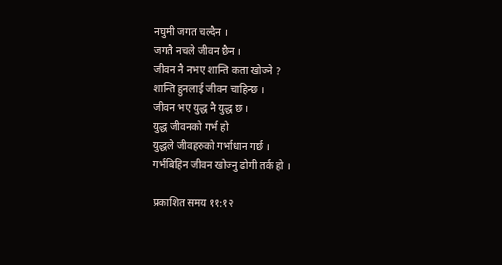नघुमी जगत चल्दैन ।
जगतै नचले जीवन छैन ।
जीवन नै नभए शान्ति कता खोज्ने ?
शान्ति हुनलाई जीवन चाहिन्छ ।
जीवन भए युद्ध नै युद्ध छ ।
युद्ध जीवनको गर्भ हो
युद्धले जीवहरुको गर्भाधान गर्छ ।
गर्भबिहिन जीवन खोज्नु ढोगी तर्क हो ।

प्रकाशित समय ११:१२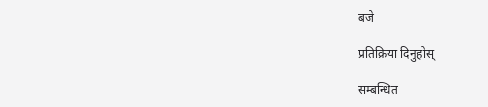बजे

प्रतिक्रिया दिनुहोस्

सम्बन्धित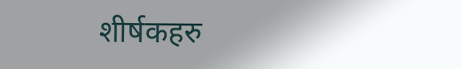शीर्षकहरु